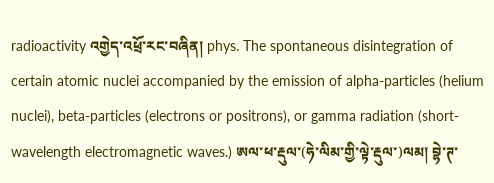radioactivity འགྱེད་འཕྲོ་རང་བཞིན། phys. The spontaneous disintegration of certain atomic nuclei accompanied by the emission of alpha-particles (helium nuclei), beta-particles (electrons or positrons), or gamma radiation (short-wavelength electromagnetic waves.) ཨལ་ཕ་རྡུལ་(ཧེ་ལིམ་གྱི་ལྟེ་རྡུལ་)ལམ། བྷེ་ཊ་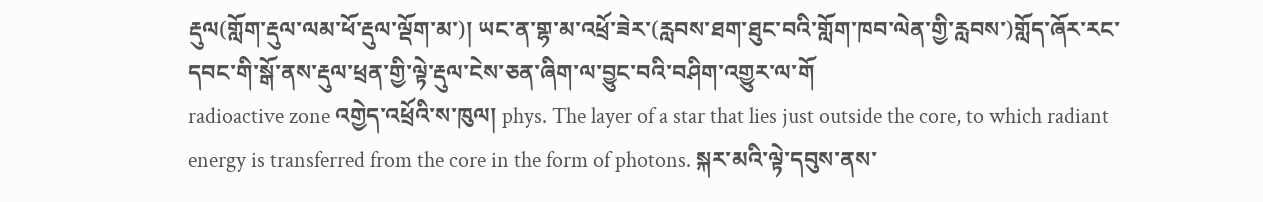རྡུལ(གློག་རྡུལ་ལམ་ཕོ་རྡུལ་ལྡོག་མ་)། ཡང་ན་གྷ་མ་འཕྲོ་ཟེར་(རླབས་ཐག་ཐུང་བའི་གློག་ཁབ་ལེན་གྱི་རླབས་)གློད་ཞོར་རང་དབང་གི་སྒོ་ནས་རྡུལ་ཕྲན་གྱི་ལྟེ་རྡུལ་ངེས་ཅན་ཞིག་ལ་བྱུང་བའི་བཤིག་འགྱུར་ལ་གོ
radioactive zone འགྱེད་འཕྲོའི་ས་ཁུལ། phys. The layer of a star that lies just outside the core, to which radiant energy is transferred from the core in the form of photons. སྐར་མའི་ལྟེ་དབུས་ནས་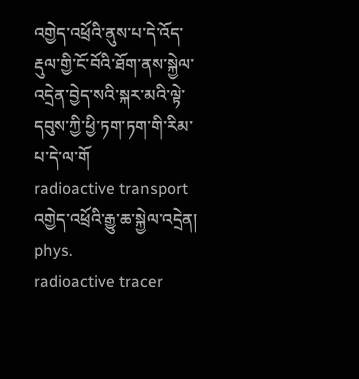འགྱེད་འཕྲོའི་ནུས་པ་དེ་འོད་རྡུལ་གྱི་ངོ་བོའི་ཐོག་ནས་སྐྱེལ་འདྲེན་བྱེད་སའི་སྐར་མའི་ལྟེ་དབུས་ཀྱི་ཕྱི་ཏག་ཏག་གི་རིམ་པ་དེ་ལ་གོ
radioactive transport འགྱེད་འཕྲོའི་རྒྱུ་ཆ་སྐྱེལ་འདྲེན། phys.
radioactive tracer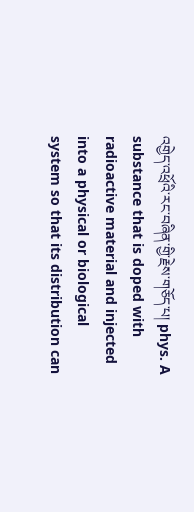འགྱེད་འཕྲོའི་རང་བཞིན་གྱི་རྗེས་གཅོད་པ། phys. A substance that is doped with radioactive material and injected into a physical or biological system so that its distribution can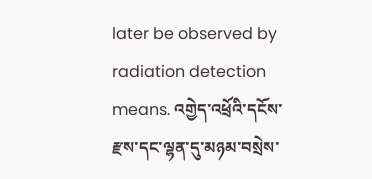later be observed by radiation detection means. འགྱེད་འཕྲོའི་དངོས་རྫས་དང་ལྷན་དུ་མཉམ་བསྲེས་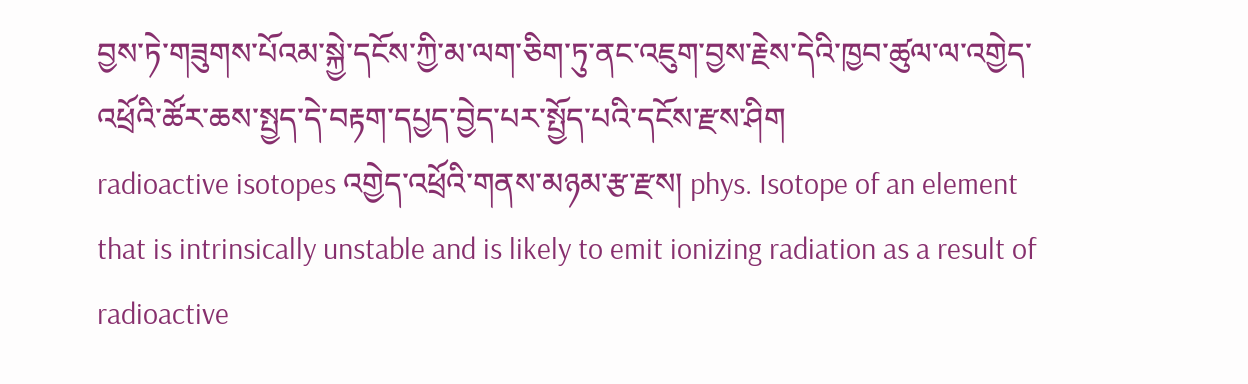བྱས་ཏེ་གཟུགས་པོའམ་སྐྱེ་དངོས་ཀྱི་མ་ལག་ཅིག་ཏུ་ནང་འཇུག་བྱས་རྗེས་དེའི་ཁྱབ་ཚུལ་ལ་འགྱེད་འཕྲོའི་ཚོར་ཆས་སྤྱད་དེ་བརྟག་དཔྱད་བྱེད་པར་སྤྱོད་པའི་དངོས་རྫས་ཤིག
radioactive isotopes འགྱེད་འཕྲོའི་གནས་མཉམ་རྩ་རྫས། phys. Isotope of an element that is intrinsically unstable and is likely to emit ionizing radiation as a result of radioactive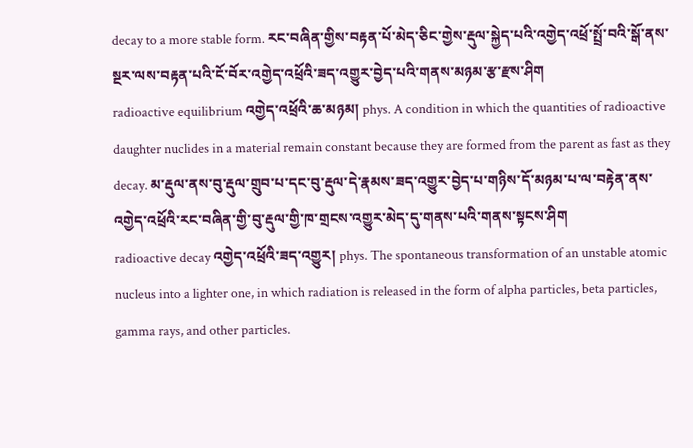decay to a more stable form. རང་བཞིན་གྱིས་བརྟན་པོ་མེད་ཅིང་གྱེས་རྡུལ་སྐྱེད་པའི་འགྱེད་འཕྲོ་སྤྲོ་བའི་སྒོ་ནས་སྔར་ལས་བརྟན་པའི་ངོ་བོར་འགྱེད་འཕྲོའི་ཟད་འགྱུར་བྱེད་པའི་གནས་མཉམ་རྩ་རྫས་ཤིག
radioactive equilibrium འགྱེད་འཕྲོའི་ཆ་མཉམ། phys. A condition in which the quantities of radioactive daughter nuclides in a material remain constant because they are formed from the parent as fast as they decay. མ་རྡུལ་ནས་བུ་རྡུལ་གྲུབ་པ་དང་བུ་རྡུལ་དེ་རྣམས་ཟད་འགྱུར་བྱེད་པ་གཉིས་དོ་མཉམ་པ་ལ་བརྟེན་ནས་འགྱེད་འཕྲོའི་རང་བཞིན་གྱི་བུ་རྡུལ་གྱི་ཁ་གྲངས་འགྱུར་མེད་དུ་གནས་པའི་གནས་སྟངས་ཤིག
radioactive decay འགྱེད་འཕྲོའི་ཟད་འགྱུར། phys. The spontaneous transformation of an unstable atomic nucleus into a lighter one, in which radiation is released in the form of alpha particles, beta particles, gamma rays, and other particles.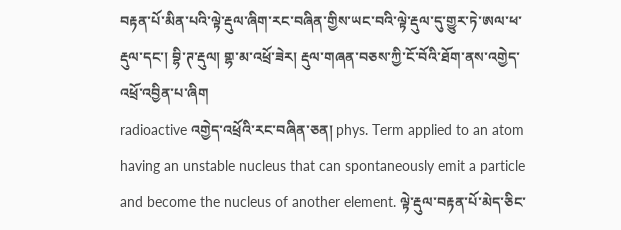བརྟན་པོ་མིན་པའི་ལྟེ་རྡུལ་ཞིག་རང་བཞིན་གྱིས་ཡང་བའི་ལྟེ་རྡུལ་དུ་གྱུར་ཏེ་ཨལ་ཕ་རྡུལ་དང་། བྷི་ཊ་རྡུལ། གྷ་མ་འཕྲོ་ཟེར། རྡུལ་གཞན་བཅས་ཀྱི་ངོ་བོའི་ཐོག་ནས་འགྱེད་འཕྲོ་འབྱིན་པ་ཞིག
radioactive འགྱེད་འཕྲོའི་རང་བཞིན་ཅན། phys. Term applied to an atom having an unstable nucleus that can spontaneously emit a particle and become the nucleus of another element. ལྟེ་རྡུལ་བརྟན་པོ་མེད་ཅིང་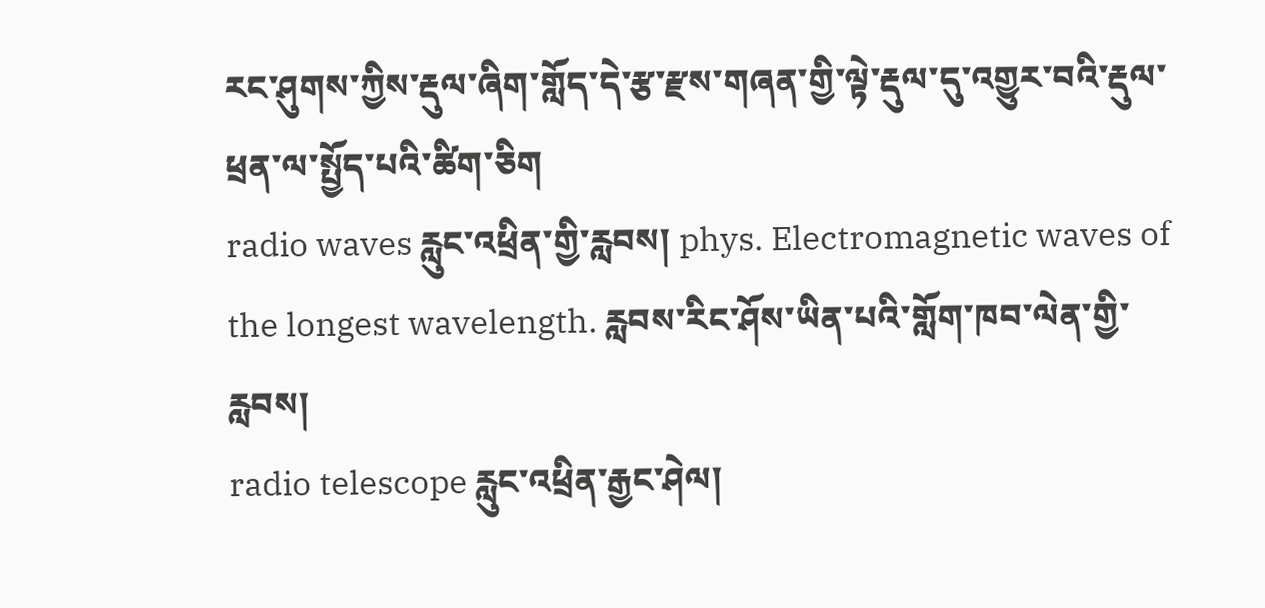རང་ཤུགས་ཀྱིས་རྡུལ་ཞིག་གློད་དེ་རྩ་རྫས་གཞན་གྱི་ལྟེ་རྡུལ་དུ་འགྱུར་བའི་རྡུལ་ཕྲན་ལ་སྤྱོད་པའི་ཚིག་ཅིག
radio waves རླུང་འཕྲིན་གྱི་རླབས། phys. Electromagnetic waves of the longest wavelength. རླབས་རིང་ཤོས་ཡིན་པའི་གློག་ཁབ་ལེན་གྱི་རླབས།
radio telescope རླུང་འཕྲིན་རྒྱང་ཤེལ།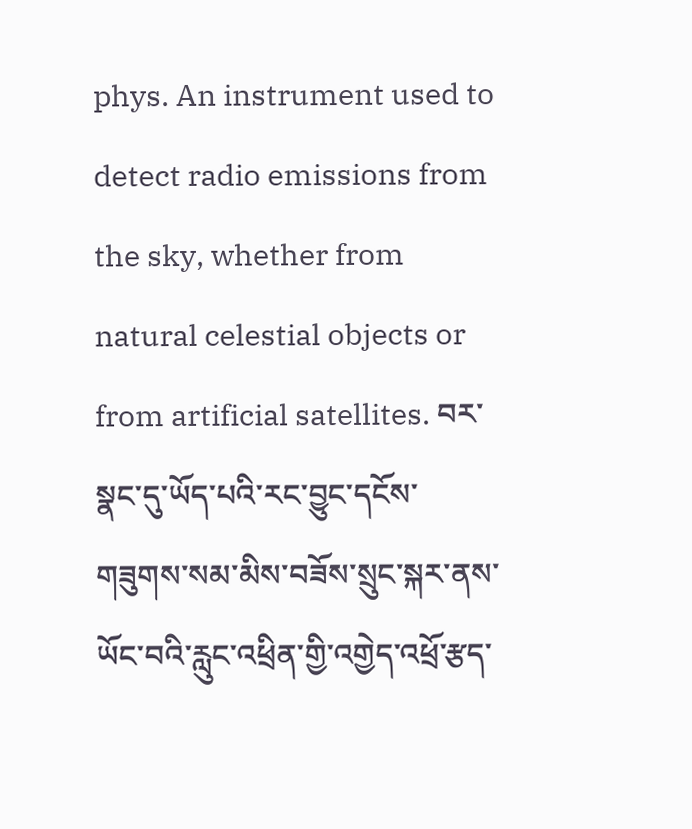phys. An instrument used to detect radio emissions from the sky, whether from natural celestial objects or from artificial satellites. བར་སྣང་དུ་ཡོད་པའི་རང་བྱུང་དངོས་གཟུགས་སམ་མིས་བཟོས་སྲུང་སྐར་ནས་ཡོང་བའི་རླུང་འཕྲིན་གྱི་འགྱེད་འཕྲོ་རྩད་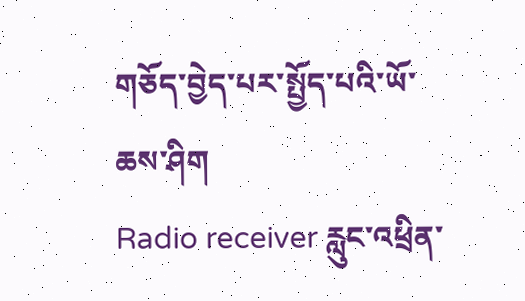གཅོད་བྱེད་པར་སྤྱོད་པའི་ཡོ་ཆས་ཤིག
Radio receiver རླུང་འཕྲིན་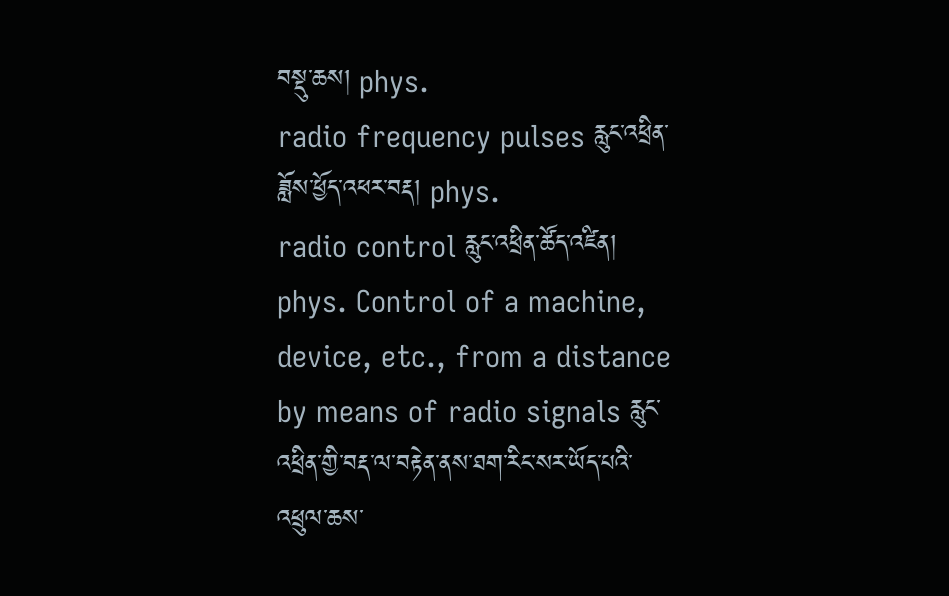བསྡུ་ཆས། phys.
radio frequency pulses རླུང་འཕྲིན་ཟློས་ཕྱོད་འཕར་བརྡ། phys.
radio control རླུང་འཕྲིན་ཚོད་འཛིན། phys. Control of a machine, device, etc., from a distance by means of radio signals རླུང་འཕྲིན་གྱི་བརྡ་ལ་བརྟེན་ནས་ཐག་རིང་སར་ཡོད་པའི་འཕྲུལ་ཆས་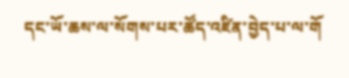དང་ཡོ་ཆས་ལ་སོགས་པར་ཚོད་འཛིན་བྱེད་པ་ལ་གོ